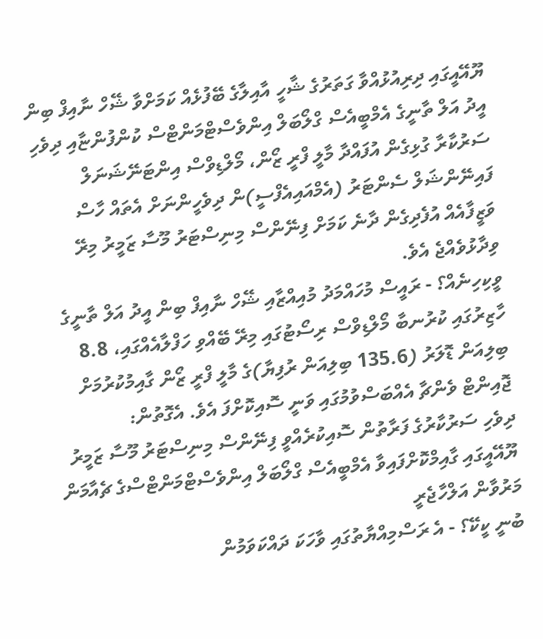ޔޫއޭއީގައި ދިރިއުޅުއްވާ ގަތަރުގެ ޝާހީ އާއިލާގެ ބޭފުޅެއް ކަމަށްވާ ޝޭހް ނާއިފް ބިން އީދު އަލް ތާނީގެ އެމްބީއެސް ގްލޯބަލް އިންވެސްޓްމަންޓްސް ކުންފުންޏާއި ދިވެހި ސަރުކާރާ ގުޅިގެން އުފައްދާ މާލީ ފްރީ ޒޯން، މޯލްޑިވްސް އިންޓަނޭޝަނަލް ފައިނޭންޝަލް ސެންޓަރު (އެމްއައިއެފްސީ)ން ދިވެހީންނަށް އެތައް ހާސް ވަޒީފާއެއް އުފެދިގެން ދާނެ ކަމަށް ފިނޭންސް މިނިސްޓަރު މޫސާ ޒަމީރު މިރޭ ވިދާޅުވެއްޖެ އެވެ.
ވީކިހިނެއް؟ - ރައީސް މުހައްމަދު މުއިއްޒާއި ޝޭހް ނާއިފް ބިން އީދު އަލް ތާނީގެ ހާޒިރުގައި ކުރުނބާ މޯލްޑިވްސް ރިސޯޓުގައި މިރޭ ބޭއްވި ހަފްލާއެއްގައި، 8.8 ބިލިއަން ޑޮލަރު (135.6 ބިލިއަން ރުފިޔާ)ގެ މާލީ ފްރީ ޒޯން ގާއިމުކުރުމަށް ޖޮއިންޓް ވެންޗާ އެއްބަސްވުމުގައި ވަނީ ސޮއިކޮށްފަ އެވެ. އެގޮތުން:
ދިވެހި ސަރުކާރުގެ ފަރާތުން ސޮއިކުރެއްވީ ފިނޭންސް މިނިސްޓަރު މޫސާ ޒަމީރު
ޔޫއޭއީގައި ގާއިމްކޮށްފައިވާ އެމްބީއެސް ގްލޯބަލް އިންވެސްޓްމަންޓްސްގެ ޗެއާމަން މަރުވާން އަލްހާޖެރީ
ބުނީ ކީކޭ؟ - އެ ރަސްމިއްޔާތުގައި ވާހަކަ ދައްކަވަމުން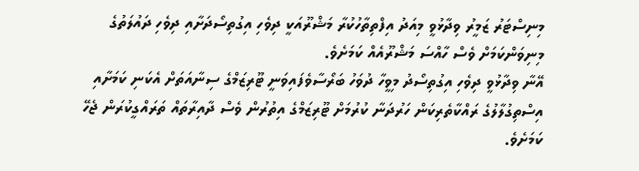މިނިސްޓަރު ޒަމީރު ވިދާޅުވީ މިއަދު އިފްތިތާހުކުރާ މަޝްރޫއަކީ ދިވެހި އިގުތިސޯދަށާއި ދިވެހި ދައުލަތުގެ މިނިވަންކަމަށް ވެސް ހާއްސަ މަޝްރޫއެއް ކަމަށެވެ.
އޭނާ ވިދާޅުވީ ދިވެހި އިގުތިސޯދު މިވީހާ ދުވަހު ބަރޯސާވެފައިވަނީ ޓޫރިޒަމްގެ ސިނާއަތަށް އެކަނި ކަމަށާއި އިސްތިގުލާލުގެ ރައްކާތެރިކަން ހަރުދަނާ ކުރުމަށް ޓޫރިޒަމްގެ އިތުރުން ވެސް ދާއިރާތައް ތަރައްގީކުރަން ޖެހޭ ކަމަށެވެ.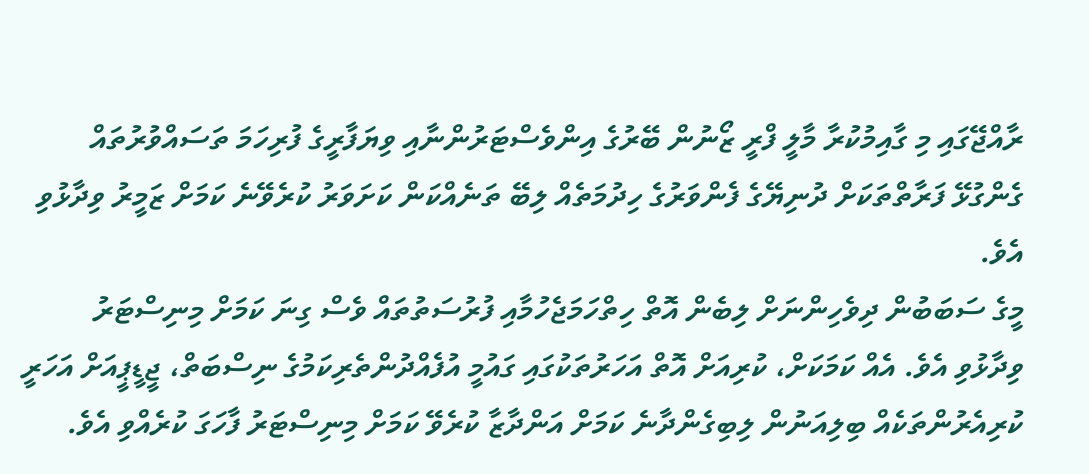ރާއްޖޭގައި މި ގާއިމުކުރާ މާލީ ފްރީ ޒޯނުން ބޭރުގެ އިންވެސްޓަރުންނާއި ވިޔަފާރީގެ ފުރިހަމަ ތަސައްވުރުތައް ގެންގުޅޭ ފަރާތްތަކަށް ދުނިޔޭގެ ފެންވަރުގެ ހިދުމަތެއް ލިބޭ ތަނެއްކަން ކަށަވަރު ކުރެވޭނެ ކަމަށް ޒަމީރު ވިދާޅުވި އެވެ.
މީގެ ސަބަބުން ދިވެހިންނަށް ލިބެން އޮތް ހިތްހަމަޖެހުމާއި ފުރުސަތުތައް ވެސް ގިނަ ކަމަށް މިނިސްޓަރު ވިދާޅުވި އެވެ. އެއް ކަމަކަށް، ކުރިއަށް އޮތް އަހަރުތަކުގައި ގައުމީ އުފެއްދުންތެރިކަމުގެ ނިސްބަތް، ޖީޑީޕީއަށް އަހަރީ ކުރިއެރުންތަކެއް ބިލިއަނުން ލިބިގެންދާނެ ކަމަށް އަންދާޒާ ކުރެވޭ ކަމަށް މިނިސްޓަރު ފާހަގަ ކުރެއްވި އެވެ.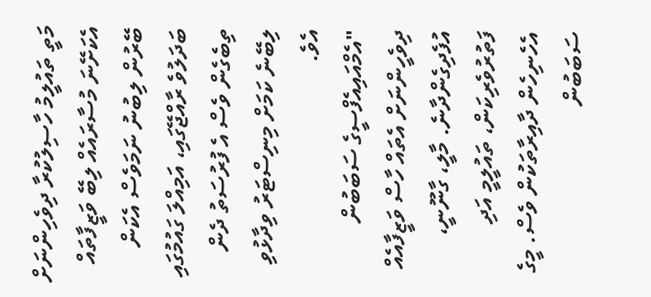މަތީ ތައުލީމު ހާސިލުކުރާ ދިވެހިންނަށް އެކަށޭނަ މުސާރައެއް ލިބޭ ވަޒީފާތައް ބޭރުން ލިބުނު ނަމަވެސް އެކަން ބަދަލުވެ ރާއްޖޭގައި، އަމިއްލަ ގައުމުގައި ތިބެގެން ވެސް އެ ފުރުސަތު ދެން ލިބޭނެ ކަމަށް މިނިސްޓަރު ވިދާޅުވި އެވެ.
"އެމްއައިއެފްސީގެ ސަބަބުން ދިވެހީންނަށް އެތައް ހާސް ވަޒީފާއެއް އުފެދިގެންދާނެ. މާލީ، ގާނޫނީ، ފަތުރުވެރިކަން، ތައުލީމީ އަދި އެހެނިހެން ދާއިރާތަކުން ވެސް. މީގެ ސަބަބުން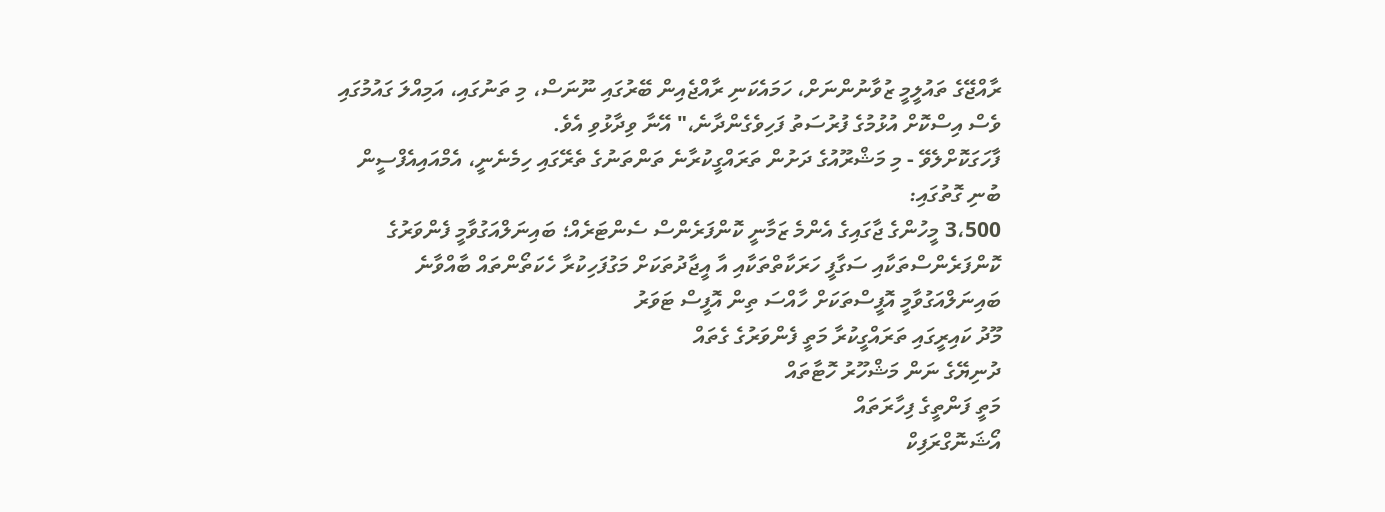ރާއްޖޭގެ ތައުލީމީ ޒުވާނުންނަށް، ހަމައެކަނި ރާއްޖެއިން ބޭރުގައި ނޫނަސް، މި ތަނުގައި، އަމިއްލަ ގައުމުގައި ވެސް އިސްކޮށް އުޅުމުގެ ފުރުސަތު ފަހިވެގެންދާނެ،" އޭނާ ވިދާޅުވި އެވެ.
ފާހަގަކޮށްލެވޭ - މި މަޝްރޫއުގެ ދަށުން ތަރައްގީކުރާނެ ތަންތަނުގެ ތެރޭގައި ހިމެނެނީ، އެމްއައިއެފްސީން ބުނި ގޮތުގައި:
3،500 މީހުންގެ ޖާގައިގެ އެންމެ ޒަމާނީ ކޮންފަރެންސް ސެންޓަރެއް؛ ބައިނަލްއަގުވާމީ ފެންވަރުގެ ކޮންފަރެންސްތަކާއި ސަގާފީ ހަރަކާތްތަކާއި އާ އީޖާދުތަކަށް މަގުފަހިކުރާ ހެކަތޯންތައް ބާއްވާނެ
ބައިނަލްއަގުވާމީ އޮފީސްތަކަށް ހާއްސަ ތިން އޮފީސް ޓަވަރު
މޫދު ކައިރީގައި ތަރައްގީކުރާ މަތީ ފެންވަރުގެ ގެތައް
ދުނިޔޭގެ ނަން މަޝްހޫރު ހޮޓާތައް
މަތީ ފަންތީގެ ފިހާރަތައް
އޯޝަނޮގްރަފިކް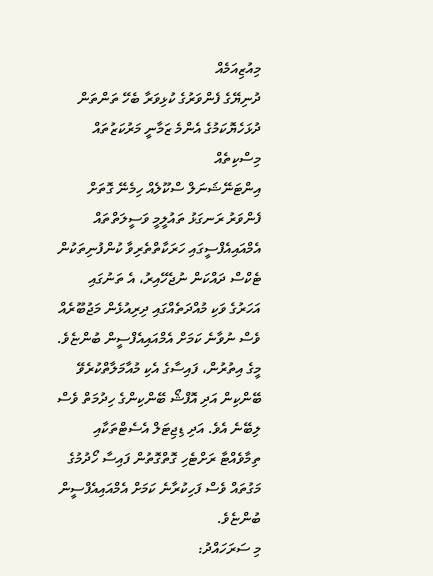މިއުޒިއަމެއް
ދުނިޔޭގެ ފެންވަރުގެ ކުޅިވަރާ ބެހޭ ތަންތަން
ދުޅަހެޔޮކަމުގެ އެންމެ ޒަމާނީ މަރުކަޒުތައް
މިސްކިތެއް
އިންޓަނޭޝަނަލް ސްކޫލެއް ހިމެނޭ ގޮތަށް ފެންވަރު ރަނގަޅު ތައުލީމީ ވަސީލަތްތައް
އެމްއައިއެފްސީގައި ހަރަކާތްތެރިވާ ކުންފުނިތަކުން ޓެކްސް ދައްކަން ނުޖެހޭއިރު، އެ ތަނުގައި އަހަރުގެ ވަކި މުއްދަތެއްގައި ދިރިއުޅެން މަޖުބޫރެއް ވެސް ނުވާނެ ކަމަށް އެމްއައިއެފްސީން ބުންޏެވެ.
މީގެ އިތުރުން، ފައިސާގެ އެކި މުއާމަލާތްކުރެވޭ ބޭންކިން އަދި އޮފްޝޯ ބޭންކިންގެ ހިދުމަތް ވެސް ލިބޭނެ އެވެ. އަދި ޑިޖިޓަލް އެސެޓްތަކާއި ތިމާވެއްޓާ ރަށްޓެހި ގޮތްގޮތުން ފައިސާ ހޯދުމުގެ މަގުތައް ވެސް ފަހިކުރާނެ ކަމަށް އެމްއައިއެފްސީން ބުންޏެވެ.
މި ސަރަހައްދު: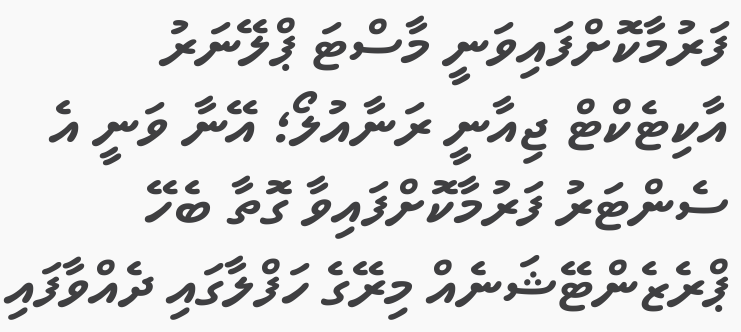ފަރުމާކޮށްފައިވަނީ މާސްޓަ ޕްލޭނަރު އާކިޓެކްޓް ޖިއާނީ ރަނާއުލޯ؛ އޭނާ ވަނީ އެ ސެންޓަރު ފަރުމާކޮށްފައިވާ ގޮތާ ބެހޭ ޕްރެޒެންޓޭޝަނެއް މިރޭގެ ހަފްލާގައި ދެއްވާފައި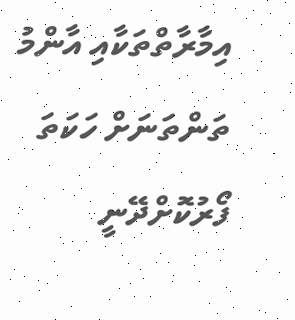އިމާރާތްތަކާއި އާންމު ތަންތަނަށް ހަކަތަ ފޯރުކޮށްދޭނީ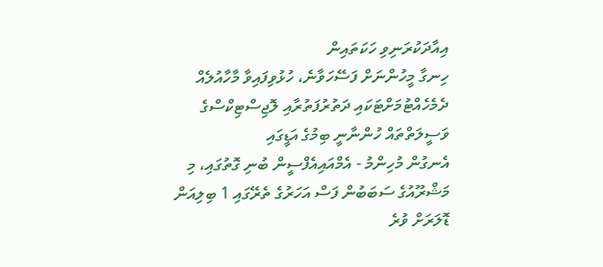އިއާދަކުރަނިވި ހަކަތައިން
ހިނގާ މީހުންނަށް ފަސޭހަވާނެ، ހުޅުވިފައިވާ މާހާއުލެއް ދެމެހެއްޓުމަށްޓަކައި ދަތުރުފަތުރާއި ލޮޖިސްޓިކްސްގެ ވަސީލަތްތައް ހުންނާނީ ބިމުގެ އަޑީގައި
އެނގުން މުހިންމު - އެމްއައިއެފްސީން ބުނި ގޮތުގައި، މި މަޝްރޫއުގެ ސަބަބުން ފަސް އަހަރުގެ ތެރޭގައި 1 ބިލިއަން ޑޮލަރަށް ވުރެ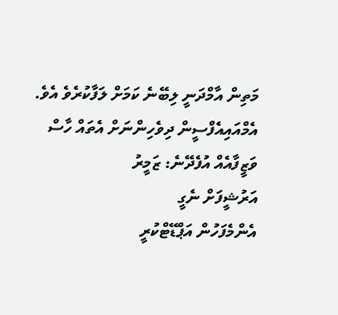މަތިން އާމްދަނީ ލިބޭނެ ކަމަށް ލަފާކުރެވެ އެވެ.
އެމްއައިއެފްސީން ދިވެހިންނަށް އެތައް ހާސް ވަޒީފާއެއް އުފެދޭނެ: ޒަމީރު
އަރުޝީފަށް ނެގީ
އެންމެފަހުން އަޕްޑޭޓްކުރީ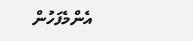އެންމެފަހުން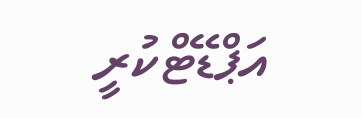އަޕްޑޭޓްކުރީ